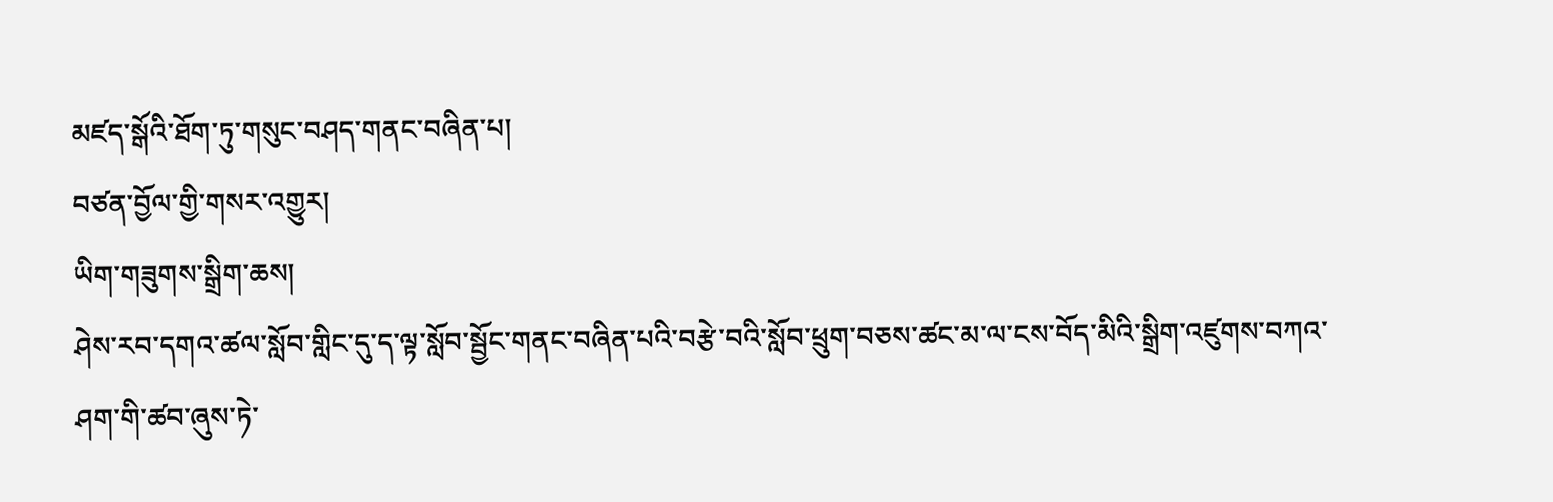མཛད་སྒོའི་ཐོག་ཏུ་གསུང་བཤད་གནང་བཞིན་པ།
བཙན་བྱོལ་གྱི་གསར་འགྱུར།
ཡིག་གཟུགས་སྒྲིག་ཆས།
ཤེས་རབ་དགའ་ཚལ་སློབ་གླིང་དུ་ད་ལྟ་སློབ་སྦྱོང་གནང་བཞིན་པའི་བརྩེ་བའི་སློབ་ཕྲུག་བཅས་ཚང་མ་ལ་ངས་བོད་མིའི་སྒྲིག་འཛུགས་བཀའ་ཤག་གི་ཚབ་ཞུས་ཏེ་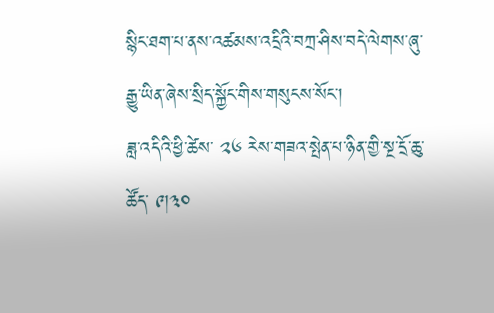སྙིང་ཐག་པ་ནས་འཚམས་འདྲིའི་བཀྲ་ཤིས་བདེ་ལེགས་ཞུ་རྒྱུ་ཡིན་ཞེས་སྲིད་སྐྱོང་གིས་གསུངས་སོང་།
ཟླ་འདིའི་ཕྱི་ཚེས་ ༢༦ རེས་གཟའ་སྤེན་པ་ཉིན་གྱི་སྔ་དྲོ་ཆུ་ཚོད་ ༩།༣༠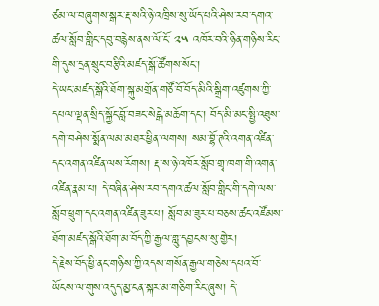ཙམ་ལ་བཞུགས་སྒར་རྡ་སའི་ཉེ་འཁྲིས་སུ་ཡོད་པའི་ཤེས་རབ་དགའ་ཚལ་སློབ་གླིང་དབུ་བརྙེས་ནས་ལོ་ངོ་ ༢༥ འཁོར་བའི་ཉིན་གཉིས་རིང་གི་དུས་དྲན་སྲུང་བརྩིའི་མཛད་སྒོ་ཚོགས་སོང་།
དེ་ཡང་མཛད་སྒོའི་ཐོག་སྐུ་མགྲོན་གཙོ་བོ་བོད་མིའི་སྒྲིག་འཛུགས་ཀྱི་དཔལ་ལྡན་སྲིད་སྐྱོང་བློ་བཟང་སེངྒེ་མཆོག་དང་། བོད་མི་མང་སྤྱི་འཐུས་དགེ་བཤེས་སྨོན་ལམ་མཐར་ཕྱིན་ལགས། སམ་བྷོ་ཊའི་འགན་འཛིན་དང་འགན་འཛིན་ལས་རོགས། རྡ་ས་ཉེ་འཁོར་སློབ་གྲྭ་ཁག་གི་འགན་འཛིན་རྣམ་པ། དེ་བཞིན་ཤེས་རབ་དགའ་ཚལ་སློབ་གླིང་གི་དགེ་ལས་སློབ་ཕྲུག་དང་འགན་འཛིན་ཟུར་པ། སློབ་མ་ཟུར་པ་བཅས་ཚང་འཛོམས་ཐོག་མཛད་སྒོའི་ཐོག་མ་བོད་ཀྱི་རྒྱལ་གླུ་དབྱངས་སུ་གྱེར།
དེ་རྗེས་བོད་ཕྱི་ནང་གཉིས་ཀྱི་འདས་གསོན་རྒྱལ་གཅེས་དཔའ་བོ་ཡོངས་ལ་གུས་འདུད་མྱ་ངན་སྐར་མ་གཅིག་རིང་ཞུས། དེ་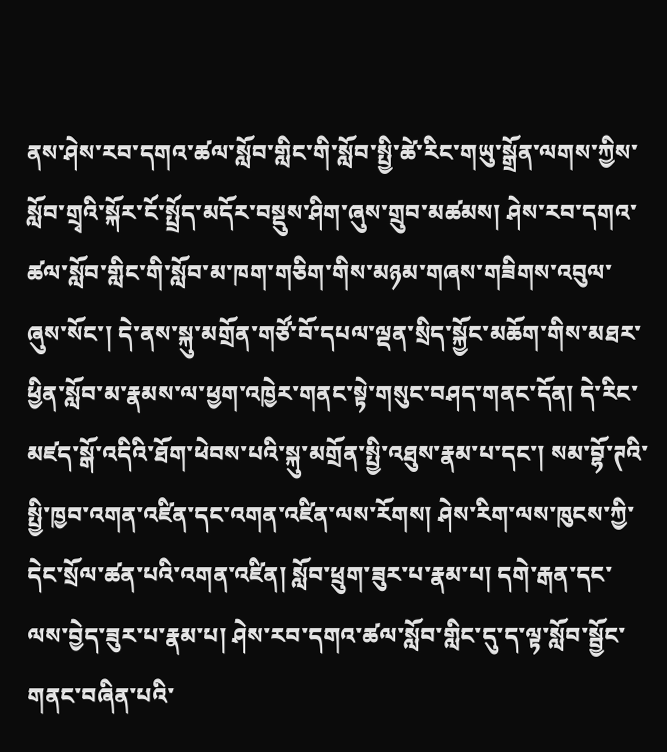ནས་ཤེས་རབ་དགའ་ཚལ་སློབ་གླིང་གི་སློབ་སྤྱི་ཚེ་རིང་གཡུ་སྒྲོན་ལགས་ཀྱིས་སློབ་གྲྭའི་སྐོར་ངོ་སྤྲོད་མདོར་བསྡུས་ཤིག་ཞུས་གྲུབ་མཚམས། ཤེས་རབ་དགའ་ཚལ་སློབ་གླིང་གི་སློབ་མ་ཁག་གཅིག་གིས་མཉམ་གཞས་གཟིགས་འབུལ་ཞུས་སོང་། དེ་ནས་སྐུ་མགྲོན་གཙོ་བོ་དཔལ་ལྡན་སྲིད་སྐྱོང་མཆོག་གིས་མཐར་ཕྱིན་སློབ་མ་རྣམས་ལ་ཕྱག་འཁྱེར་གནང་སྟེ་གསུང་བཤད་གནང་དོན། དེ་རིང་མཛད་སྒོ་འདིའི་ཐོག་ཕེབས་པའི་སྐུ་མགྲོན་སྤྱི་འཐུས་རྣམ་པ་དང་། སམ་བྷོ་ཊའི་སྤྱི་ཁྱབ་འགན་འཛིན་དང་འགན་འཛིན་ལས་རོགས། ཤེས་རིག་ལས་ཁུངས་ཀྱི་དེང་སྲོལ་ཚན་པའི་འགན་འཛིན། སློབ་ཕྲུག་ཟུར་པ་རྣམ་པ། དགེ་རྒན་དང་ལས་བྱེད་ཟུར་པ་རྣམ་པ། ཤེས་རབ་དགའ་ཚལ་སློབ་གླིང་དུ་ད་ལྟ་སློབ་སྦྱོང་གནང་བཞིན་པའི་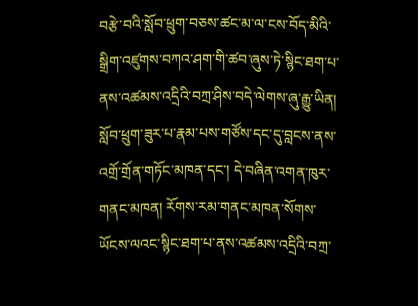བརྩེ་བའི་སློབ་ཕྲུག་བཅས་ཚང་མ་ལ་ངས་བོད་མིའི་སྒྲིག་འཛུགས་བཀའ་ཤག་གི་ཚབ་ཞུས་ཏེ་སྙིང་ཐག་པ་ནས་འཚམས་འདྲིའི་བཀྲ་ཤིས་བདེ་ལེགས་ཞུ་རྒྱུ་ཡིན།
སློབ་ཕྲུག་ཟུར་པ་རྣམ་པས་གཙོས་དང་དུ་བླངས་ནས་འགྲོ་གྲོན་གཏོང་མཁན་དང་། དེ་བཞིན་འགན་ཁུར་གནང་མཁན། རོགས་རམ་གནང་མཁན་སོགས་ཡོངས་ལའང་སྙིང་ཐག་པ་ནས་འཚམས་འདྲིའི་བཀྲ་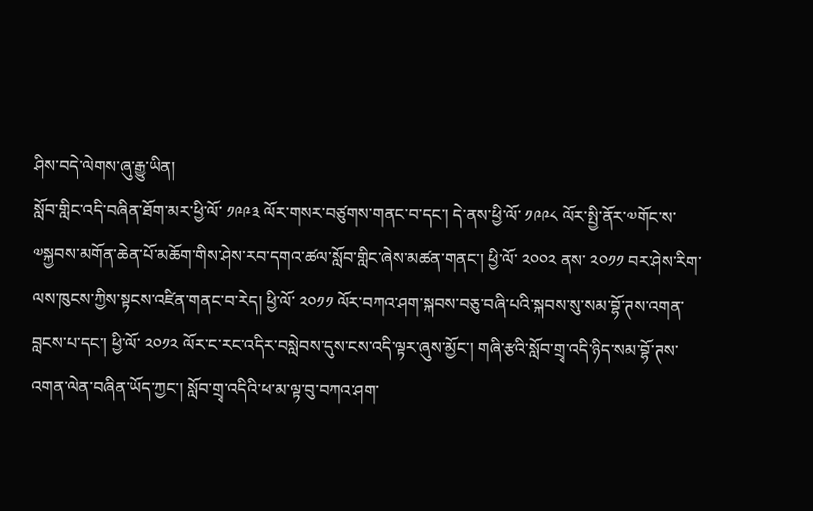ཤིས་བདེ་ལེགས་ཞུ་རྒྱུ་ཡིན།
སློབ་གླིང་འདི་བཞིན་ཐོག་མར་ཕྱི་ལོ་ ༡༩༩༣ ལོར་གསར་བཙུགས་གནང་བ་དང་། དེ་ནས་ཕྱི་ལོ་ ༡༩༩༨ ལོར་སྤྱི་ནོར་༧གོང་ས་༧སྐྱབས་མགོན་ཆེན་པོ་མཆོག་གིས་ཤེས་རབ་དགའ་ཚལ་སློབ་གླིང་ཞེས་མཚན་གནང་། ཕྱི་ལོ་ ༢༠༠༢ ནས་ ༢༠༡༡ བར་ཤེས་རིག་ལས་ཁུངས་ཀྱིས་སྟངས་འཛིན་གནང་བ་རེད། ཕྱི་ལོ་ ༢༠༡༡ ལོར་བཀའ་ཤག་སྐབས་བཅུ་བཞི་པའི་སྐབས་སུ་སམ་བྷོ་ཊས་འགན་བླངས་པ་དང་། ཕྱི་ལོ་ ༢༠༡༢ ལོར་ང་རང་འདིར་བསླེབས་དུས་ངས་འདི་ལྟར་ཞུས་མྱོང་། གཞི་རྩའི་སློབ་གྲྭ་འདི་ཉིད་སམ་བྷོ་ཊས་འགན་ལེན་བཞིན་ཡོད་ཀྱང་། སློབ་གྲྭ་འདིའི་ཕ་མ་ལྟ་བུ་བཀའ་ཤག་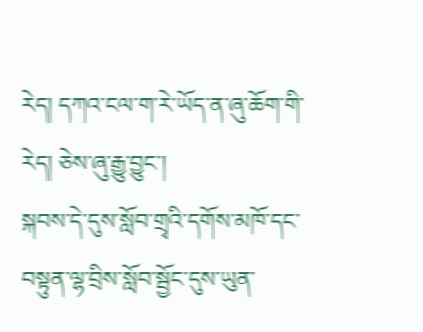རེད། དཀའ་ངལ་ག་རེ་ཡོད་ན་ཞུ་ཆོག་གི་རེད། ཅེས་ཞུ་རྒྱུ་བྱུང་།
སྐབས་དེ་དུས་སློབ་གྲྭའི་དགོས་མཁོ་དང་བསྟུན་ལྷ་བྲིས་སློབ་སྦྱོང་དུས་ཡུན་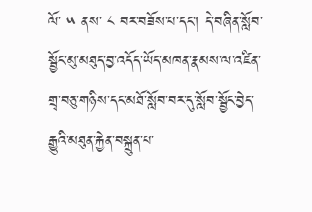ལོ་ ༥ ནས་ ༨ བར་བཟོས་པ་དང་། དེ་བཞིན་སློབ་སྦྱོང་མུ་མཐུད་བྱ་འདོད་ཡོད་མཁན་རྣམས་ལ་འཛིན་གྲྭ་བཅུ་གཉིས་དང་མཐོ་སློབ་བར་དུ་སློབ་སྦྱོང་བྱེད་རྒྱུའི་མཐུན་རྐྱེན་བསྐྲུན་པ་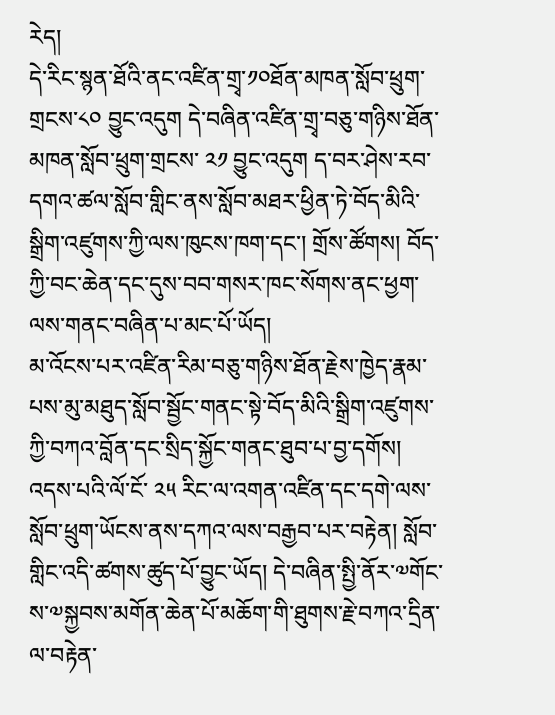རེད།
དེ་རིང་སྙན་ཐོའི་ནང་འཛིན་གྲྭ་༡༠ཐོན་མཁན་སློབ་ཕྲུག་གྲངས་༨༠ བྱུང་འདུག དེ་བཞིན་འཛིན་གྲྭ་བཅུ་གཉིས་ཐོན་མཁན་སློབ་ཕྲུག་གྲངས་ ༢༡ བྱུང་འདུག ད་བར་ཤེས་རབ་དགའ་ཚལ་སློབ་གླིང་ནས་སློབ་མཐར་ཕྱིན་ཏེ་བོད་མིའི་སྒྲིག་འཛུགས་ཀྱི་ལས་ཁུངས་ཁག་དང་། གྲོས་ཚོགས། བོད་ཀྱི་བང་ཆེན་དང་དུས་བབ་གསར་ཁང་སོགས་ནང་ཕྱག་ལས་གནང་བཞིན་པ་མང་པོ་ཡོད།
མ་འོངས་པར་འཛིན་རིམ་བཅུ་གཉིས་ཐོན་རྗེས་ཁྱེད་རྣམ་པས་མུ་མཐུད་སློབ་སྦྱོང་གནང་སྟེ་བོད་མིའི་སྒྲིག་འཛུགས་ཀྱི་བཀའ་བློན་དང་སྲིད་སྐྱོང་གནང་ཐུབ་པ་བྱ་དགོས། འདས་པའི་ལོ་ངོ་ ༢༥ རིང་ལ་འགན་འཛིན་དང་དགེ་ལས་སློབ་ཕྲུག་ཡོངས་ནས་དཀའ་ལས་བརྒྱབ་པར་བརྟེན། སློབ་གླིང་འདི་ཚགས་ཚུད་པོ་བྱུང་ཡོད། དེ་བཞིན་སྤྱི་ནོར་༧གོང་ས་༧སྐྱབས་མགོན་ཆེན་པོ་མཆོག་གི་ཐུགས་རྗེ་བཀའ་དྲིན་ལ་བརྟེན་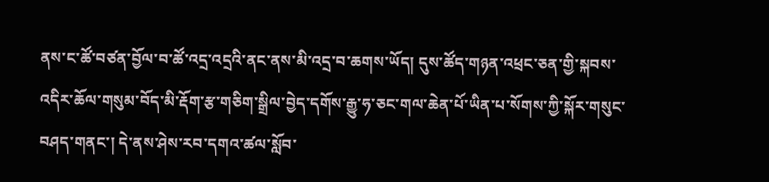ནས་ང་ཚོ་བཙན་བྱོལ་བ་ཚོ་འདྲ་འདྲའི་ནང་ནས་མི་འདྲ་བ་ཆགས་ཡོད། དུས་ཚོད་གཉན་འཕྲང་ཅན་གྱི་སྐབས་འདིར་ཆོལ་གསུམ་བོད་མི་རྡོག་རྩ་གཅིག་སྒྲིལ་བྱེད་དགོས་རྒྱུ་ཧ་ཅང་གལ་ཆེན་པོ་ཡིན་པ་སོགས་ཀྱི་སྐོར་གསུང་བཤད་གནང་། དེ་ནས་ཤེས་རབ་དགའ་ཚལ་སློབ་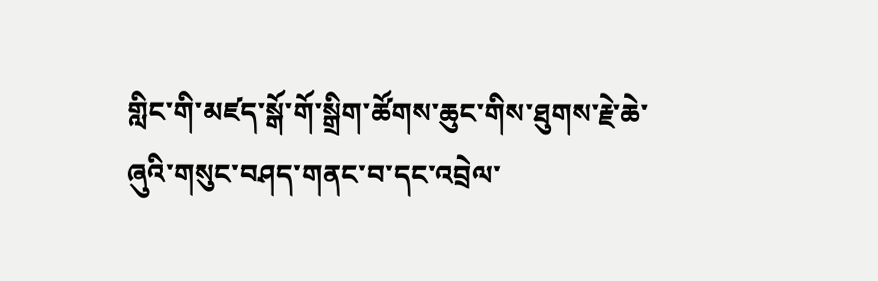གླིང་གི་མཛད་སྒོ་གོ་སྒྲིག་ཚོགས་ཆུང་གིས་ཐུགས་རྗེ་ཆེ་ཞུའི་གསུང་བཤད་གནང་བ་དང་འབྲེལ་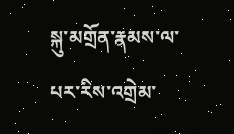སྐུ་མགྲོན་རྣམས་ལ་པར་རིས་འགྲེམ་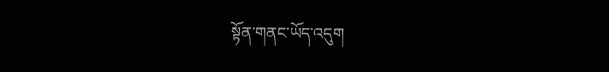སྟོན་གནང་ཡོད་འདུག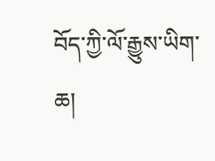བོད་ཀྱི་ལོ་རྒྱུས་ཡིག་ཆ།